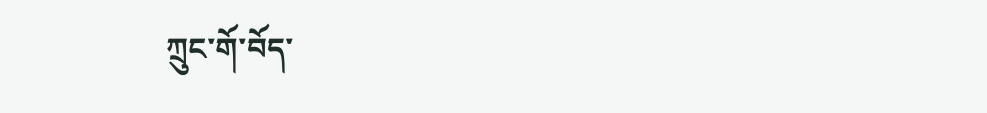ཀྲུང་གོ་བོད་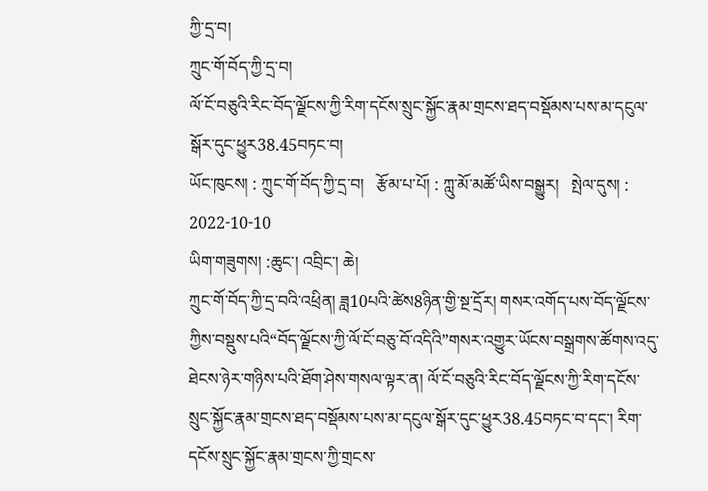ཀྱི་དྲ་བ།
ཀྲུང་གོ་བོད་ཀྱི་དྲ་བ།
ལོ་ངོ་བཅུའི་རིང་བོད་ལྗོངས་ཀྱི་རིག་དངོས་སྲུང་སྐྱོང་རྣམ་གྲངས་ཐད་བསྡོམས་པས་མ་དངུལ་སྒོར་དུང་ཕྱུར38.45བཏང་བ།
ཡོང་ཁུངས། : ཀྲུང་གོ་བོད་ཀྱི་དྲ་བ།   རྩོམ་པ་པོ། : ཀླུ་མོ་མཚོ་ཡིས་བསྒྱུར།   སྤེལ་དུས། : 2022-10-10
ཡིག་གཟུགས། :ཆུང་། འབྲིང་། ཆེ།
ཀྲུང་གོ་བོད་ཀྱི་དྲ་བའི་འཕྲིན། ཟླ10པའི་ཚེས8ཉིན་གྱི་སྔ་དྲོར། གསར་འགོད་པས་བོད་ལྗོངས་ཀྱིས་བསྡུས་པའི“བོད་ལྗོངས་ཀྱི་ལོ་ངོ་བཅུ་བོ་འདིའི”གསར་འགྱུར་ཡོངས་བསྒྲགས་ཚོགས་འདུ་ཐེངས་ཉེར་གཉིས་པའི་ཐོག་ཤེས་གསལ་ལྟར་ན། ལོ་ངོ་བཅུའི་རིང་བོད་ལྗོངས་ཀྱི་རིག་དངོས་སྲུང་སྐྱོང་རྣམ་གྲངས་ཐད་བསྡོམས་པས་མ་དངུལ་སྒོར་དུང་ཕྱུར38.45བཏང་བ་དང་། རིག་དངོས་སྲུང་སྐྱོང་རྣམ་གྲངས་ཀྱི་གྲངས་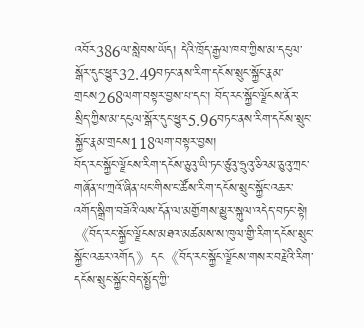འབོར386ལ་སླེབས་ཡོད། དེའི་ཁྲོད་རྒྱལ་ཁབ་ཀྱིས་མ་དངུལ་སྒོར་དུང་ཕྱུར32.49བཏང་ནས་རིག་དངོས་སྲུང་སྐྱོང་རྣམ་གྲངས268ལག་བསྟར་བྱས་པ་དང་། བོད་རང་སྐྱོང་ལྗོངས་ནོར་སྲིད་ཀྱིས་མ་དངུལ་སྒོར་དུང་ཕྱུར5.96བཏང་ནས་རིག་དངོས་སྲུང་སྐྱོང་རྣམ་གྲངས118ལག་བསྟར་བྱས།
བོད་རང་སྐྱོང་ལྗོངས་རིག་དངོས་ཅུའུ་ཡི་ཏང་ཙུའུ་ཧྲུའུ་ཅིའམ་ཅུའུ་ཀྲང་གཞོན་པ་ཀྲའོ་ཞིན་པང་གིས་ང་ཚོས་རིག་དངོས་སྲུང་སྐྱོང་འཆར་འགོད་སྒྲིག་བཟོའི་ལས་དོན་ལ་མགྱོགས་མྱུར་སྐུལ་འདེད་བཏང་སྟེ། 《བོད་རང་སྐྱོང་ལྗོངས་མཐའ་མཚམས་ས་ཁུལ་གྱི་རིག་དངོས་སྲུང་སྐྱོང་འཆར་འགོད》དང《བོད་རང་སྐྱོང་ལྗོངས་གསར་བརྗེའི་རིག་དངོས་སྲུང་སྐྱོང་བེད་སྤྱོད་ཀྱི་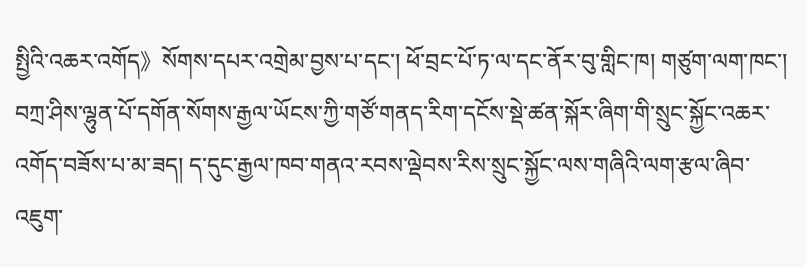སྤྱིའི་འཆར་འགོད》སོགས་དཔར་འགྲེམ་བྱས་པ་དང་། ཕོ་བྲང་པོ་ཏ་ལ་དང་ནོར་བུ་གླིང་ཁ། གཙུག་ལག་ཁང་། བཀྲ་ཤིས་ལྷུན་པོ་དགོན་སོགས་རྒྱལ་ཡོངས་ཀྱི་གཙོ་གནད་རིག་དངོས་སྡེ་ཚན་སྐོར་ཞིག་གི་སྲུང་སྐྱོང་འཆར་འགོད་བཟོས་པ་མ་ཟད། ད་དུང་རྒྱལ་ཁབ་གནའ་རབས་ལྡེབས་རིས་སྲུང་སྐྱོང་ལས་གཞིའི་ལག་རྩལ་ཞིབ་འཇུག་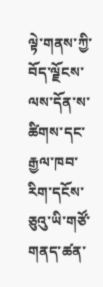ལྟེ་གནས་ཀྱི་བོད་ལྗོངས་ལས་དོན་ས་ཚིགས་དང་རྒྱལ་ཁབ་རིག་དངོས་ཅུའུ་ཡི་གཙོ་གནད་ཚན་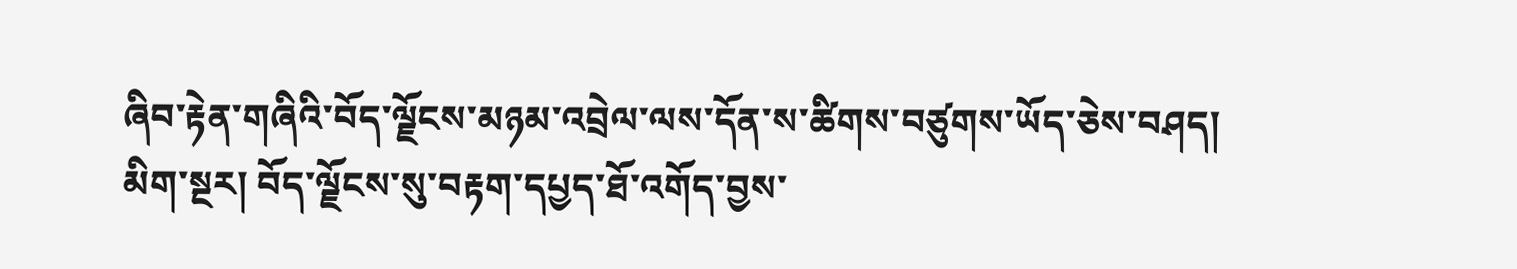ཞིབ་རྟེན་གཞིའི་བོད་ལྗོངས་མཉམ་འབྲེལ་ལས་དོན་ས་ཚིགས་བཙུགས་ཡོད་ཅེས་བཤད།
མིག་སྔར། བོད་ལྗོངས་སུ་བརྟག་དཔྱད་ཐོ་འགོད་བྱས་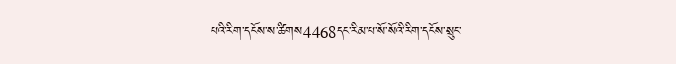པའི་རིག་དངོས་ས་ཚིགས4468དང་རིམ་པ་སོ་སོའི་རིག་དངོས་སྲུང་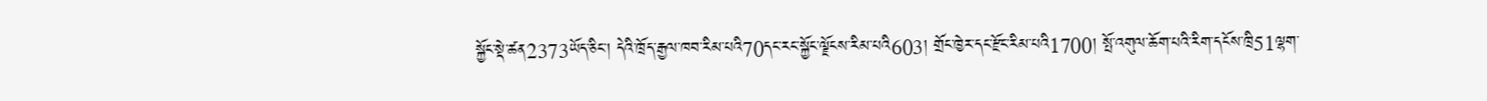སྐྱོང་སྡེ་ཚན2373ཡོད་ཅིང་། དེའི་ཁྲོད་རྒྱལ་ཁབ་རིམ་པའི70དང་རང་སྐྱོང་ལྗོངས་རིམ་པའི603། གྲོང་ཁྱེར་དང་རྫོང་རིམ་པའི1700། སྤོ་འགུལ་ཆོག་པའི་རིག་དངོས་ཁྲི51ལྷག་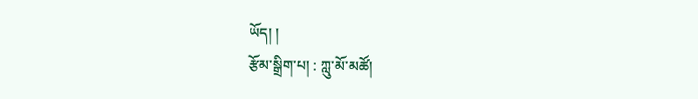ཡོད། །
རྩོམ་སྒྲིག་པ། : ཀླུ་མོ་མཚོ།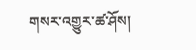གསར་འགྱུར་ཚ་ཤོས།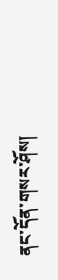ནང་དོན་གསར་ཤོས།